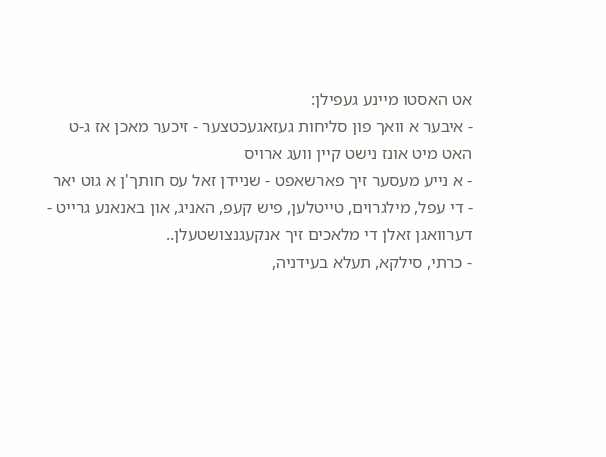אט האסטו מיינע געפילן:
- איבער א וואך פון סליחות געזאגעכטצער - זיכער מאכן אז ג-ט האט מיט אונז נישט קיין וועג ארויס
- א נייע מעסער זיך פארשאפט - שניידן זאל עס חותך'ן א גוט יאר
- די עפל, מילגרוים, טייטלען, פיש קעפ, האניג, און באנאנע גרייט - דערוואגן זאלן די מלאכים זיך אנקעגנצושטעלן..
- כרתי, סילקא, תעלא בעידניה,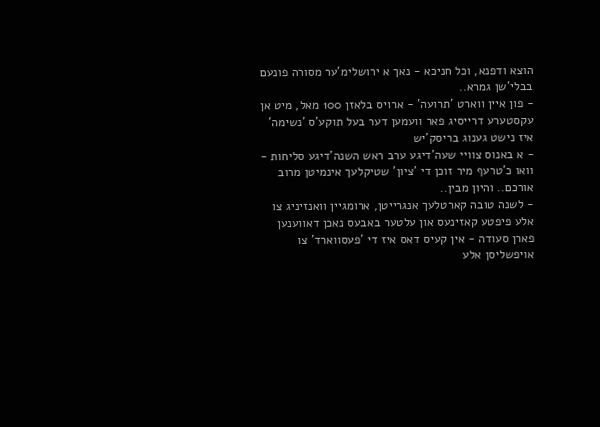הוצא ודפנא, וכל חניכא - נאך א ירושלימ'ער מסורה פונעם בבלי'שן גמרא..
- פון איין ווארט 'תרועה' - ארויס בלאזן 100 מאל, מיט אן עקסטערע דרייסיג פאר וועמען דער בעל תוקע'ס 'נשימה' איז נישט גענוג בריסק'יש
- א באנוס צוויי שעה'דיגע ערב ראש השנה'דיגע סליחות - וואו כ'טרעף מיר זוכן די 'ציון' שטיקלעך אינמיטן מרוב אורכם.. והיון מבין..
- לשנה טובה קארטלעך אנגרייטן, ארומגיין וואנזיניג צו אלע פיפטע קאזינעס און עלטער באבעס נאכן דאווענען פארן סעודה - אין קעיס דאס איז די 'פעסווארד' צו אויפשליסן אלע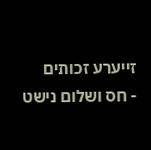זייערע זכותים
- חס ושלום נישט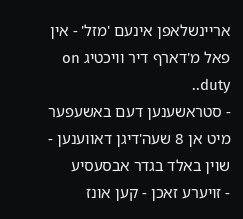אריינשלאפן אינעם 'מזל' - אין פאל מ'דארף דיר וויכטיג on duty..
- סטראשענען דעם באשעפער מיט אן 8 שעה'דיגן דאווענען - שוין באלד בגדר אבסעסיע
- זויערע זאכן - קען אונז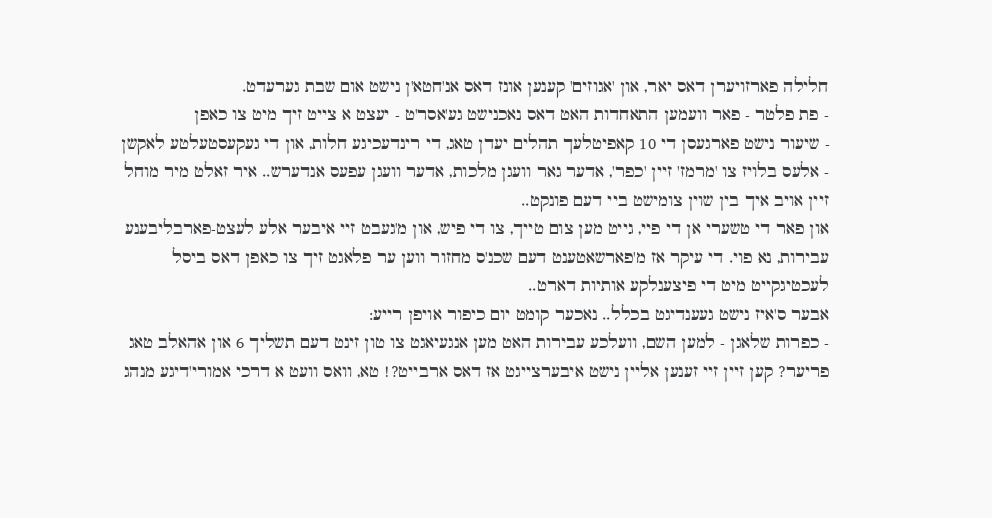חלילה פארזויערן דאס יאר, און 'אגוזים' קענען אונז דאס אנ'חטא'ן נישט אום שבת גערעדט.
- פת פלטר - פאר וועמען התאחדות האט דאס נאכנישט גע'אסר'ט - יעצט א צייט זיך מיט צו כאפן
- שיעור נישט פארגעסן די 10 קאפיטלעך תהלים יעדן טאג, די רינדעכיגע חלות, און די געקעסטעלטע לאקשן - אלעס בלויז צו 'מרמז' זיין 'כפר', אדער גאר וועגן מלכות, אדער וועגן עפעס אנדערש.. איר זאלט מיר מוחל זיין אויב איך בין שוין צומישט ביי דעם פונקט..
און פאר די טשערי אן די פיי, גייט מען צום טייך, צו די פיש, און מ'געבט זיי איבער אלע לעצט-פארבליבענע עבירות, נא פוי. די עיקר אז מ'פארשאטענט דעם שכנ'ס מחזור ווען ער פלאגט זיך צו כאפן דאס ביסל לעכטיגקייט מיט די פיצענלקע אותיות דארט..
אבער ס'איז נישט געענדיגט בכלל.. נאכער קומט יום כיפור אויפן רייע:
- כפרות שלאגן - למען השם, וועלכע עבירות האט מען אנגעיאגט צו טון זינט דעם תשליך 6 און אהאלב טאג פריער? קען זיין זיי זענען אליין נישט איבערצייגט אז דאס ארבייט?! טא, וואס וועט א דרכי אמורי'דיגע מנהג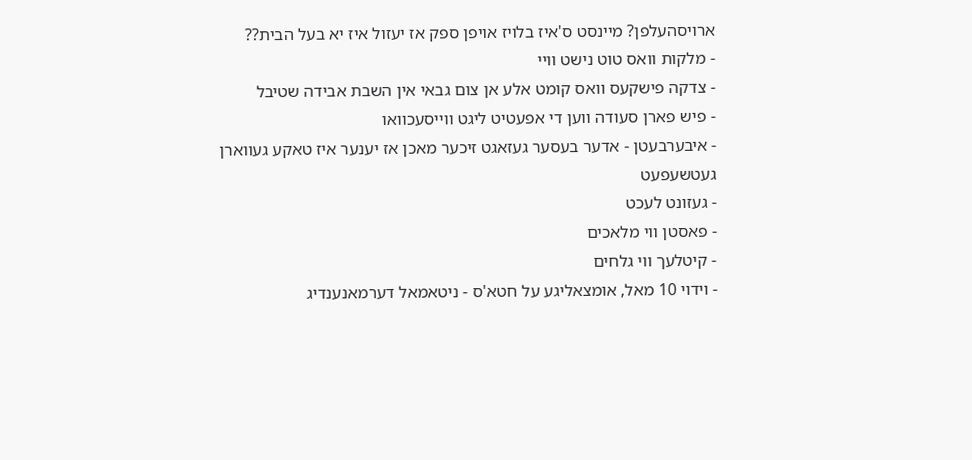ארויסהעלפן? מיינסט ס'איז בלויז אויפן ספק אז יעזול איז יא בעל הבית??
- מלקות וואס טוט נישט וויי
- צדקה פישקעס וואס קומט אלע אן צום גבאי אין השבת אבידה שטיבל
- פיש פארן סעודה ווען די אפעטיט ליגט ווייסעכוואו
- איבערבעטן - אדער בעסער געזאגט זיכער מאכן אז יענער איז טאקע געווארן געטשעפעט
- געזונט לעכט
- פאסטן ווי מלאכים
- קיטלעך ווי גלחים
- וידוי 10 מאל, אומצאליגע על חטא'ס - ניטאמאל דערמאנענדיג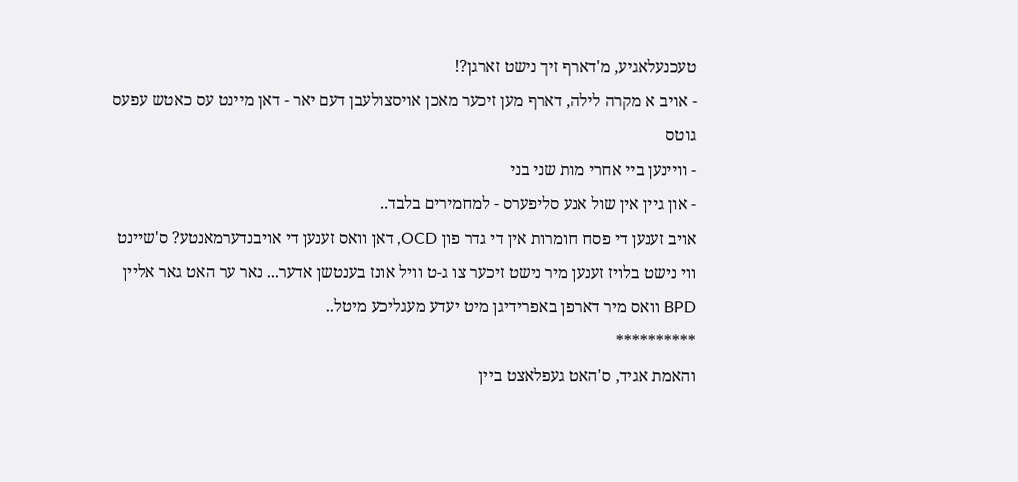טעכנעלאגיע, מ'דארף זיך נישט זארגן?!
- אויב א מקרה לילה, דארף מען זיכער מאכן אויסצולעבן דעם יאר - דאן מיינט עס כאטש עפעס גוטס
- וויינען ביי אחרי מות שני בני
- און גיין אין שול אנע סליפערס - למחמירים בלבד..
אויב זענען די פסח חומרות אין די גדר פון OCD, דאן וואס זענען די אויבנדערמאנטע? ס'שיינט ווי נישט בלויז זענען מיר נישט זיכער צו ג-ט וויל אונז בענטשן אדער... נאר ער האט גאר אליין BPD וואס מיר דארפן באפרידיגן מיט יעדע מעגליכע מיטל..
**********
והאמת אגיד, ס'האט געפלאצט ביין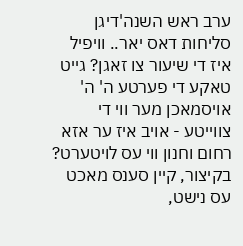ערב ראש השנה'דיגן סליחות דאס יאר.. וויפיל איז די שיעור צו זאגן? גייט טאקע די פערטע ה' ה' אויסמאכן מער ווי די צווייטע - אויב איז ער אזא רחום וחנון ווי עס לויטערט? בקיצור, קיין סענס מאכט עס נישט,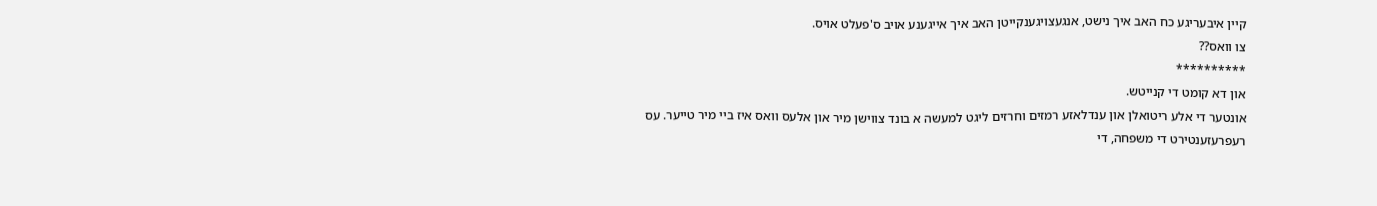קיין איבעריגע כח האב איך נישט, אנגעצויגענקייטן האב איך אייגענע אויב ס'פעלט אויס.
צו וואס??
**********
און דא קומט די קנייטש.
אונטער די אלע ריטואלן און ענדלאזע רמזים וחרזים ליגט למעשה א בונד צווישן מיר און אלעס וואס איז ביי מיר טייער. עס רעפרעזענטירט די משפחה, די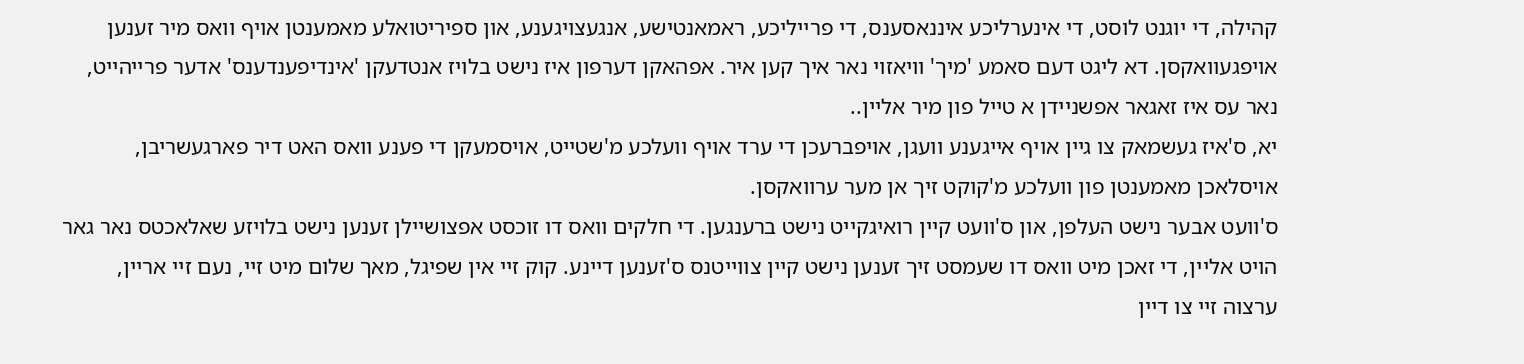קהילה, די יוגנט לוסט, די אינערליכע איננאסענס, די פרייליכע, ראמאנטישע, אנגעצויגענע, און ספיריטואלע מאמענטן אויף וואס מיר זענען אויפגעוואקסן. דא ליגט דעם סאמע 'מיך' וויאזוי נאר איך קען איר. אפהאקן דערפון איז נישט בלויז אנטדעקן 'אינדיפענדענס' אדער פרייהייט, נאר עס איז זאגאר אפשניידן א טייל פון מיר אליין..
יא, ס'איז געשמאק צו גיין אויף אייגענע וועגן, אויפברעכן די ערד אויף וועלכע מ'שטייט, אויסמעקן די פענע וואס האט דיר פארגעשריבן, אויסלאכן מאמענטן פון וועלכע מ'קוקט זיך אן מער ערוואקסן.
ס'וועט אבער נישט העלפן, און ס'וועט קיין רואיגקייט נישט ברענגען. די חלקים וואס דו זוכסט אפצושיילן זענען נישט בלויזע שאלאכטס נאר גאר הויט אליין, די זאכן מיט וואס דו שעמסט זיך זענען נישט קיין צווייטנס ס'זענען דיינע. קוק זיי אין שפיגל, מאך שלום מיט זיי, נעם זיי אריין, ערצוה זיי צו דיין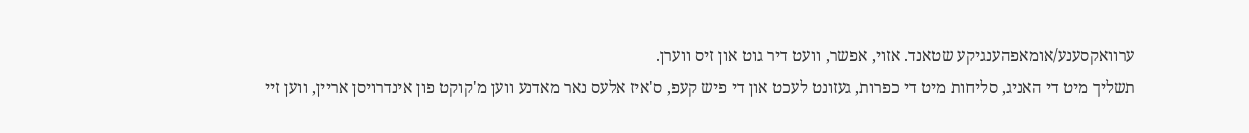ערוואקסענע/אומאפהענגיקע שטאנד. אזוי, אפשר, וועט דיר גוט און זיס ווערן.
תשליך מיט די האניג, סליחות מיט די כפרות, געזונט לעכט און די פיש קעפ, ס'איז אלעס נאר מאדנע ווען מ'קוקט פון אינדרויסן אריין, ווען זיי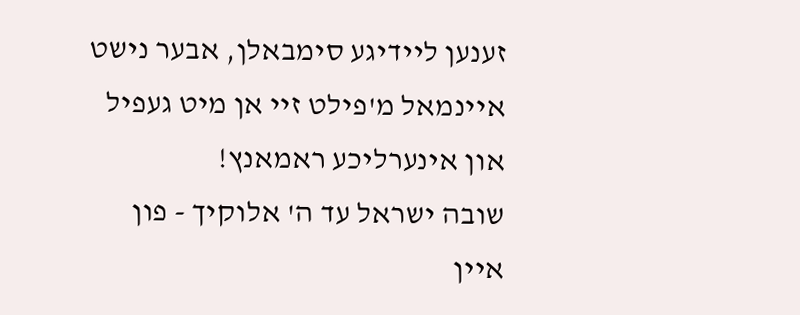זענען ליידיגע סימבאלן, אבער נישט איינמאל מ'פילט זיי אן מיט געפיל און אינערליכע ראמאנץ!
שובה ישראל עד ה' אלוקיך - פון איין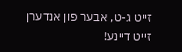זייט ג-ט, אבער פון אנדערן זייט דיינע!